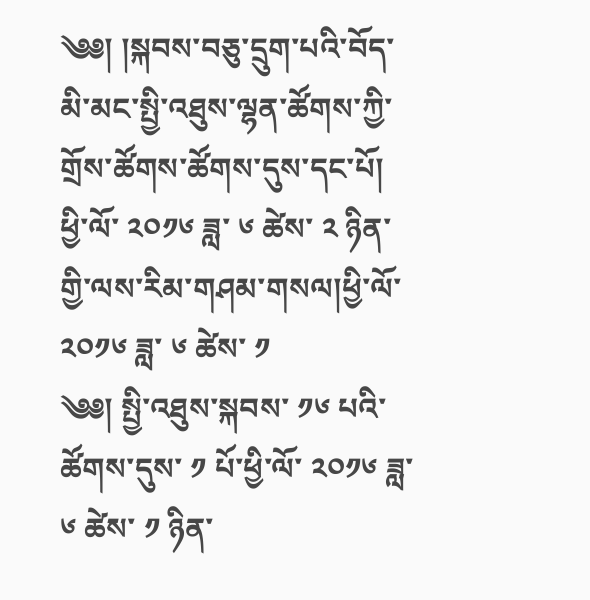༄༅། །སྐབས་བཅུ་དྲུག་པའི་བོད་མི་མང་སྤྱི་འཐུས་ལྷན་ཚོགས་ཀྱི་གྲོས་ཚོགས་ཚོགས་དུས་དང་པོ། ཕྱི་ལོ་ ༢༠༡༦ ཟླ་ ༦ ཚེས་ ༢ ཉིན་གྱི་ལས་རིམ་གཤམ་གསལ།ཕྱི་ལོ་ ༢༠༡༦ ཟླ་ ༦ ཚེས་ ༡
༄༅། སྤྱི་འཐུས་སྐབས་ ༡༦ པའི་ཚོགས་དུས་ ༡ པོ་ཕྱི་ལོ་ ༢༠༡༦ ཟླ་ ༦ ཚེས་ ༡ ཉིན་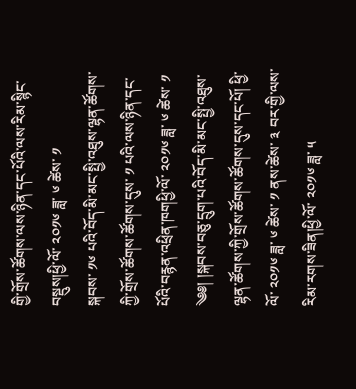གྱི་གྲོས་ཚོགས་ལས་ཉིན་དང་པོའི་ལས་རིམ་སྙིང་བསྡུས།ཕྱི་ལོ་ ༢༠༡༦ ཟླ་ ༦ ཚེས་ ༡
སྐབས་ ༡༦ པའི་བོད་མི་མང་སྤྱི་འཐུས་ལྷན་ཚོགས་ཀྱི་གྲོས་ཚོགས་ཚོགས་དུས་ ༡ པའི་ལས་ཉིན་དང་པོའི་བརྙན་འཕྲིན་ཁགཕྱི་ལོ་ ༢༠༡༦ ཟླ་ ༦ ཚེས་ ༡
༄༅། །སྐབས་བཅུ་དྲུག་པའི་བོད་མི་མང་སྤྱི་འཐུས་ལྷན་ཚོགས་ཀྱི་གྲོས་ཚོགས་ཚོགས་དུས་དང་པོ། ཕྱི་ལོ་ ༢༠༡༦ ཟླ་ ༦ ཚེས་ ༡ ནས་ཚེས་ ༣ བར་གྱི་ལས་རིམ་རགས་ཟིན།ཕྱི་ལོ་ ༢༠༡༦ ཟླ་ ༥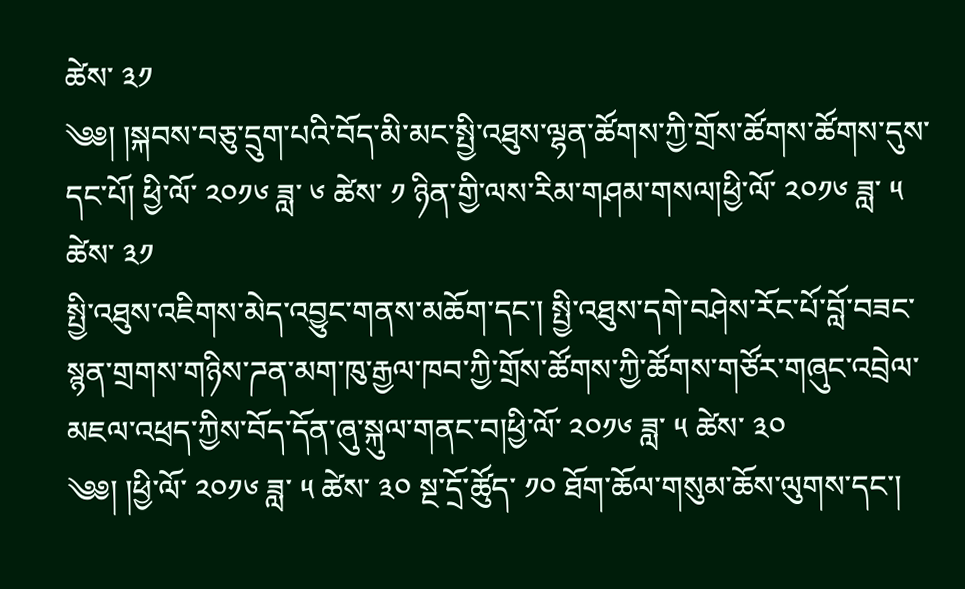ཚེས་ ༣༡
༄༅། །སྐབས་བཅུ་དྲུག་པའི་བོད་མི་མང་སྤྱི་འཐུས་ལྷན་ཚོགས་ཀྱི་གྲོས་ཚོགས་ཚོགས་དུས་དང་པོ། ཕྱི་ལོ་ ༢༠༡༦ ཟླ་ ༦ ཚེས་ ༡ ཉིན་གྱི་ལས་རིམ་གཤམ་གསལ།ཕྱི་ལོ་ ༢༠༡༦ ཟླ་ ༥ ཚེས་ ༣༡
སྤྱི་འཐུས་འཇིགས་མེད་འབྱུང་གནས་མཆོག་དང་། སྤྱི་འཐུས་དགེ་བཤེས་རོང་པོ་བློ་བཟང་སྙན་གྲགས་གཉིས་ཌན་མག་ཁུ་རྒྱལ་ཁབ་ཀྱི་གྲོས་ཚོགས་ཀྱི་ཚོགས་གཙོར་གཞུང་འབྲེལ་མཇལ་འཕྲད་ཀྱིས་བོད་དོན་ཞུ་སྐུལ་གནང་བ།ཕྱི་ལོ་ ༢༠༡༦ ཟླ་ ༥ ཚེས་ ༣༠
༄༅། །ཕྱི་ལོ་ ༢༠༡༦ ཟླ་ ༥ ཚེས་ ༣༠ སྔ་དྲོ་ཚོུད་ ༡༠ ཐོག་ཆོལ་གསུམ་ཆོས་ལུགས་དང་།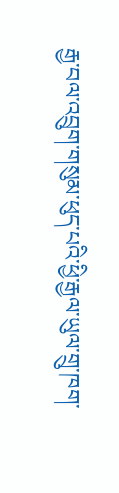རྒྱ་བལ་འབྲུག་གསུམ་ཕུད་པའི་ཕྱི་རྒྱལ་ཡུལ་གྲུ་ཁག་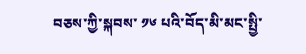བཅས་ཀྱི་སྐབས་ ༡༦ པའི་བོད་མི་མང་སྤྱི་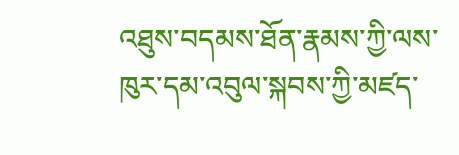འཐུས་བདམས་ཐོན་རྣམས་ཀྱི་ལས་ཁུར་དམ་འབུལ་སྐབས་ཀྱི་མཛད་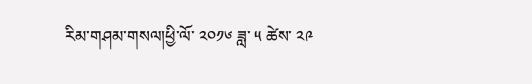རིམ་གཤམ་གསལ།ཕྱི་ལོ་ ༢༠༡༦ ཟླ་ ༥ ཚེས་ ༢༩